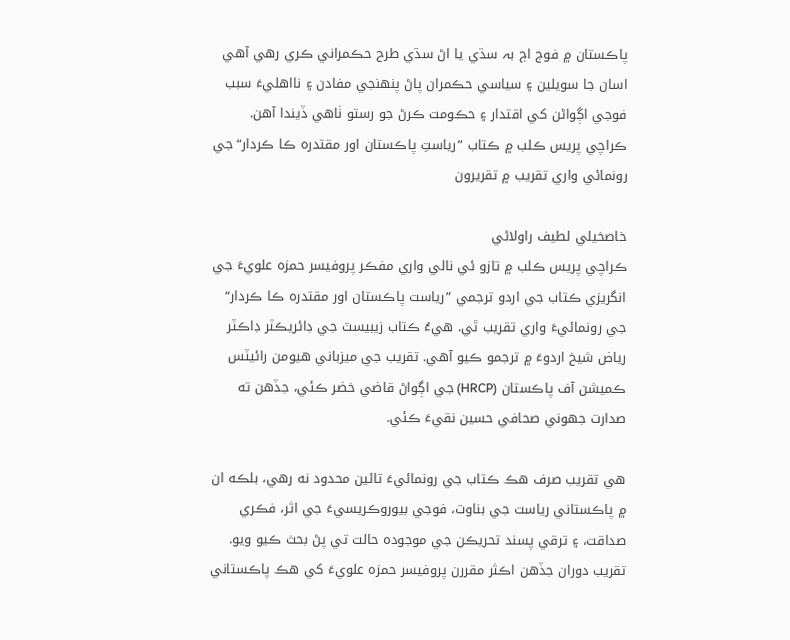پاڪستان ۾ فوج اڄ بہ سڌي يا اڻ سڌي طرح حڪمراني ڪري رھي آهي
اسان جا سويلين ۽ سياسي حڪمران پاڻ پنهنجي مفادن ۽ نااهليءَ سبب فوجي اڳواڻن کي اقتدار ۽ حڪومت ڪرڻ جو رستو ٺاهي ڏيندا آهن. ڪراچي پريس ڪلب ۾ ڪتاب ”رياستِ پاڪستان اور مقتدره ڪا ڪردار“جي رونمائي واري تقريب ۾ تقريرون

خاصخيلي لطيف راولاڻي
ڪراچي پريس ڪلب ۾ تازو ئي نالي واري مفڪر پروفيسر حمزه علويءَ جي انگريزي ڪتاب جي اردو ترجمي ”رياست پاڪستان اور مقتدره ڪا ڪردار“ جي رونمائيءَ واري تقريب ٿي. هيءُ ڪتاب زيبيسٽ جي ڊائريڪٽر ڊاڪٽر رياض شيخ اردوءَ ۾ ترجمو ڪيو آهي. تقريب جي ميزباني هيومن رائيٽس ڪميشن آف پاڪستان (HRCP) جي اڳواڻ قاضي خضر ڪئي، جڏهن ته صدارت جهوني صحافي حسين نقيءَ ڪئي.

هي تقريب صرف هڪ ڪتاب جي رونمائيءَ تائين محدود نه رهي، بلڪه ان ۾ پاڪستاني رياست جي بناوت، فوجي بيوروڪريسيءَ جي اثر، فڪري صداقت، ۽ ترقي پسند تحريڪن جي موجوده حالت تي پڻ بحث ڪيو ويو.
تقريب دوران جڏھن اڪثر مقررن پروفيسر حمزه علويءَ کي هڪ پاڪستاني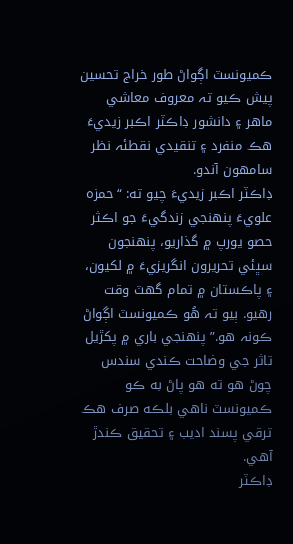ڪميونسٽ اڳواڻ طور خراج تحسين پيش ڪيو تہ معروف معاشي ماھر ۽ دانشور ڊاڪٽر اڪبر زيديءَ هڪ منفرد ۽ تنقيدي نقطئہ نظر سامھون آندو.
ڊاڪٽر اڪبر زيديءَ چيو ته: “حمزه علويءَ پنهنجي زندگيءَ جو اڪثر حصو يورپ ۾ گذاريو، پنهنجون سڀئي تحريرون انگريزيءَ ۾ لکيون، ۽ پاڪستان ۾ تمام گھٽ وقت رهيو. ٻيو تہ ھُو ڪميونسٽ اڳواڻ ڪونہ ھو.” پنهنجي باري ۾ پکڙيل تاثر جي وضاحت ڪندي سندس چوڻ هو ته هو پاڻ به ڪو ڪميونسٽ ناهي بلڪه صرف هڪ ترقي پسند اديب ۽ تحقيق ڪندڙ آهي.
ڊاڪٽر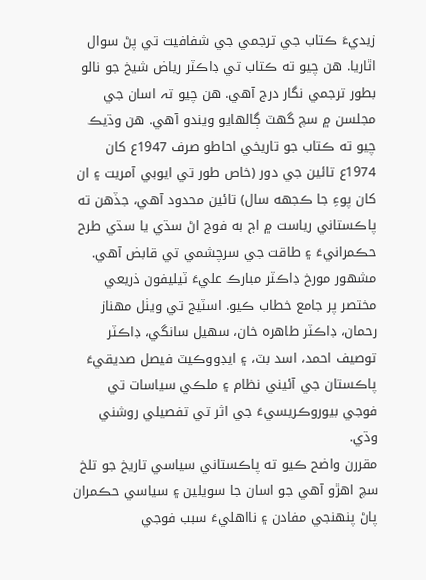زيديءَ ڪتاب جي ترجمي جي شفافيت تي پڻ سوال اٿاريا. هن چيو ته ڪتاب تي ڊاڪٽر رياض شيخ جو نالو بطور ترجمي نگار درج آهي. ھن چيو تہ اسان جي مجلسن ۾ سچ گهٽ ڳالهايو ويندو آهي. هن وڌيڪ چيو ته ڪتاب جو تاريخي احاطو صرف 1947ع کان 1974ع تائين جي دور (خاص طور تي ايوبي آمريت ۽ ان کان پوءِ جا ڪجهه سال) تائين محدود آهي، جڏهن ته پاڪستاني رياست ۾ اڄ به فوج اڻ سڌي يا سڌي طرح حڪمرانيءَ ۽ طاقت جي سرچشمي تي قابض آهي.
مشهور مورخ ڊاڪٽر مبارڪ عليءَ ٽيليفون ذريعي مختصر پر جامع خطاب ڪيو. اسٽيج تي ويٺل مهناز رحمان، ڊاڪٽر طاهره خان، سهيل سانگي، ڊاڪٽر توصيف احمد، اسد بٽ، ۽ ايڊووڪيٽ فيصل صديقيءَ پاڪستان جي آئيني نظام ۽ ملڪي سياسات تي فوجي بيوروڪريسيءَ جي اثر تي تفصيلي روشني وڌي.
مقررن واضح ڪيو ته پاڪستاني سياسي تاريخ جو تلخ سچ اهڙو آهي جو اسان جا سويلين ۽ سياسي حڪمران پاڻ پنهنجي مفادن ۽ نااهليءَ سبب فوجي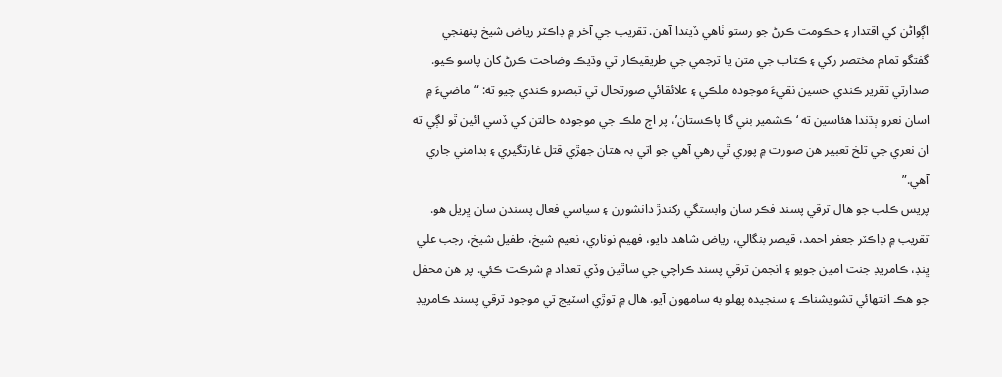اڳواڻن کي اقتدار ۽ حڪومت ڪرڻ جو رستو ٺاهي ڏيندا آهن. تقريب جي آخر ۾ ڊاڪٽر رياض شيخ پنهنجي گفتگو تمام مختصر رکي ۽ ڪتاب جي متن يا ترجمي جي طريقيڪار تي وڌيڪ وضاحت ڪرڻ کان پاسو ڪيو.
صدارتي تقرير ڪندي حسين نقيءَ موجوده ملڪي ۽ علائقائي صورتحال تي تبصرو ڪندي چيو ته: “ماضيءَ ۾ اسان نعرو ٻڌندا هئاسين ته ‘ڪشمير بني گا پاڪستان’، پر اڄ ملڪ جي موجوده حالتن کي ڏسي ائين ٿو لڳي ته ان نعري جي تلخ تعبير هن صورت ۾ پوري ٿي رهي آهي جو اتي بہ ھتان جهڙي قتل غارتگيري ۽ بدامني جاري آهي.”
پريس ڪلب جو هال ترقي پسند فڪر سان وابستگي رکندڙ دانشورن ۽ سياسي فعال پسندن سان ڀريل هو. تقريب ۾ ڊاڪٽر جعفر احمد، قيصر بنگالي، رياض شاهد دايو، فهيم نوناري، نعيم شيخ، طفيل شيخ، رجب علي ڀنڊ، ڪامريڊ جنت امين جويو ۽ انجمن ترقي پسند ڪراچي جي ساٿين وڏي تعداد ۾ شرڪت ڪئي. پر هن محفل جو هڪ انتهائي تشويشناڪ ۽ سنجيده پھلو به سامهون آيو. هال ۾ توڙي اسٽيج تي موجود ترقي پسند ڪامريڊ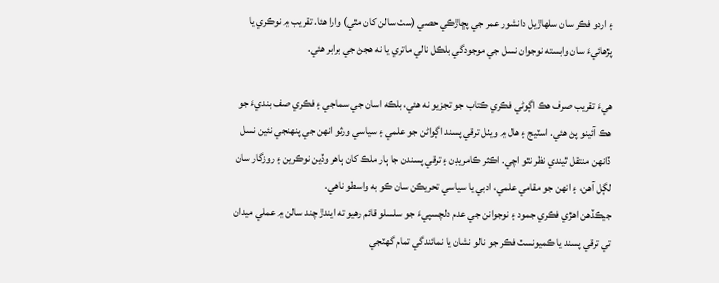۽ اردو فڪر سان سلھاڙيل دانشور عمر جي پڇاڙڪي حصي (سٺ سالن کان مٿي) وارا هئا. تقريب ۾ نوڪري يا پڙهائيءَ سان وابسته نوجوان نسل جي موجودگي بلڪل نالي ماتري يا نه هجڻ جي برابر هئي.

هيءَ تقريب صرف هڪ اڳوڻي فڪري ڪتاب جو تجزيو نه هئي، بلڪه اسان جي سماجي ۽ فڪري صف بنديءَ جو هڪ آئينو پڻ هئي. اسٽيج ۽ هال ۾ ويٺل ترقي پسند اڳواڻن جو علمي ۽ سياسي ورثو انهن جي پنهنجي نئين نسل ڏانهن منتقل ٿيندي نظر نٿو اچي. اڪثر ڪامريڊن ۽ ترقي پسندن جا ٻار ملڪ کان ٻاهر وڏين نوڪرين ۽ روزگار سان لڳل آهن، ۽ انهن جو مقامي علمي، ادبي يا سياسي تحريڪن سان ڪو به واسطو ناهي.
جيڪڏهن اهڙي فڪري جمود ۽ نوجوانن جي عدم دلچسپيءَ جو سلسلو قائم رهيو ته ايندڙ چند سالن ۾ عملي ميدان تي ترقي پسند يا ڪميونسٽ فڪر جو نالو نشان يا نمائندگي تمام گھٽجي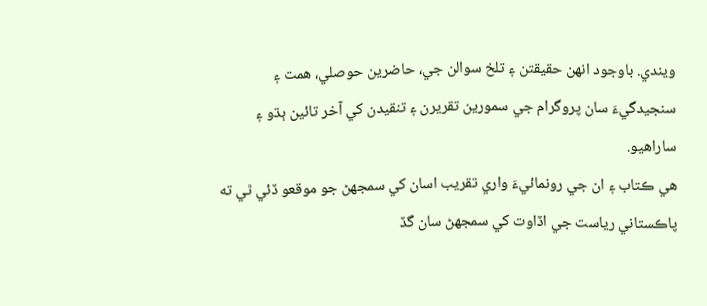ويندي. باوجود انهن حقيقتن ۽ تلخ سوالن جي، حاضرين حوصلي، همت ۽ سنجيدگيءَ سان پروگرام جي سمورين تقريرن ۽ تنقيدن کي آخر تائين ٻڌو ۽ ساراهيو.
هي ڪتاب ۽ ان جي رونمائيءَ واري تقريب اسان کي سمجهڻ جو موقعو ڏئي ٿي ته پاڪستاني رياست جي اڏاوت کي سمجهڻ سان گڏ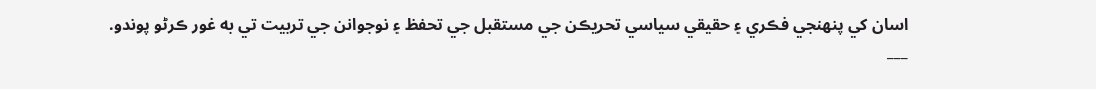اسان کي پنهنجي فڪري ۽ حقيقي سياسي تحريڪن جي مستقبل جي تحفظ ۽ نوجوانن جي تربيت تي به غور ڪرڻو پوندو.
___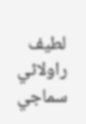لطيف راولاڻي سماجي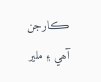ڪارجن آھي ۽ ملير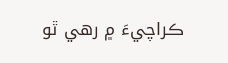ڪراچيءَ ۾ رھي ٿو